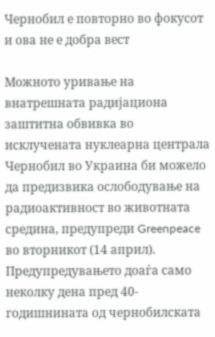Чернобил е повторно во фокусот и ова не е добра вест

Можното уривање на внатрешната радијациона заштитна обвивка во исклучената нуклеарна централа Чернобил во Украина би можело да предизвика ослободување на радиоактивност во животната средина, предупреди Greenpeace во вторникот (14 април). Предупредувањето доаѓа само неколку дена пред 40-годишнината од чернобилската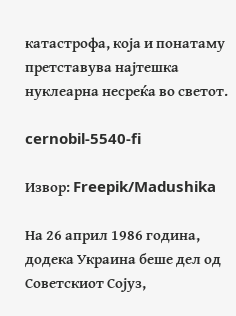катастрофа, која и понатаму претставува најтешка нуклеарна несреќа во светот.

cernobil-5540-fi

Извор: Freepik/Madushika

На 26 април 1986 година, додека Украина беше дел од Советскиот Сојуз,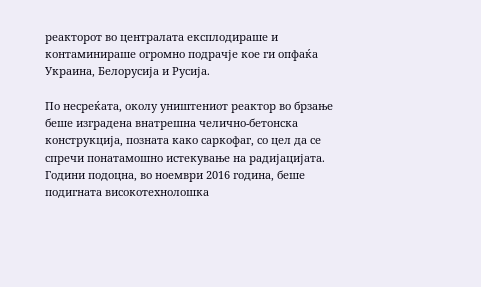реакторот во централата експлодираше и контаминираше огромно подрачје кое ги опфаќа Украина, Белорусија и Русија.

По несреќата, околу уништениот реактор во брзање беше изградена внатрешна челично-бетонска конструкција, позната како саркофаг, со цел да се спречи понатамошно истекување на радијацијата. Години подоцна, во ноември 2016 година, беше подигната високотехнолошка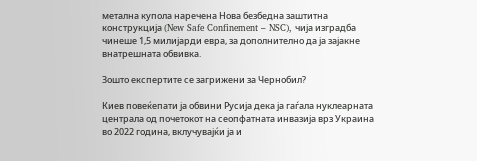метална купола наречена Нова безбедна заштитна конструкција (New Safe Confinement – NSC), чија изградба чинеше 1,5 милијарди евра, за дополнително да ја зајакне внатрешната обвивка.

Зошто експертите се загрижени за Чернобил?

Киев повеќепати ја обвини Русија дека ја гаѓала нуклеарната централа од почетокот на сеопфатната инвазија врз Украина во 2022 година, вклучувајќи ја и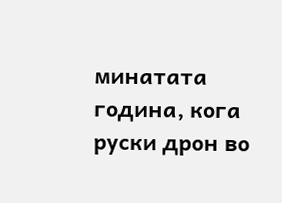минатата година, кога руски дрон во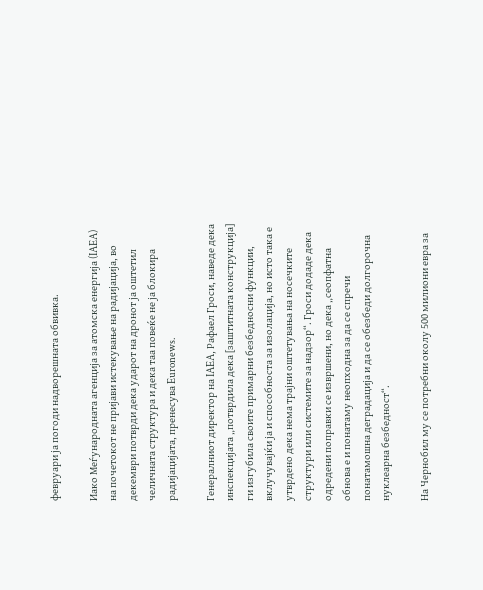февруари ја погоди надворешната обвивка.

Иако Меѓународната агенција за атомска енергија (IAEA) на почетокот не пријави истекување на радијација, во декември потврди дека ударот на дронот ја оштетил челичната структура и дека таа повеќе не ја блокира радијацијата, пренесува Euronews.

Генералниот директор на IAEA, Рафаел Гроси, наведе дека инспекцијата „потврдила дека [заштитната конструкција] ги изгубила своите примарни безбедносни функции, вклучувајќи ја и способноста за изолација, но исто така е утврдено дека нема трајни оштетувања на носечките структури или системите за надзор“. Гроси додаде дека одредени поправки се извршени, но дека „сеопфатна обнова е и понатаму неопходна за да се спречи понатамошна деградација и да се обезбеди долгорочна нуклеарна безбедност“.

На Чернобил му се потребни околу 500 милиони евра за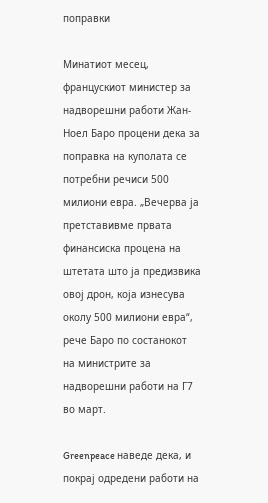поправки

Минатиот месец, францускиот министер за надворешни работи Жан-Ноел Баро процени дека за поправка на куполата се потребни речиси 500 милиони евра. „Вечерва ја претставивме првата финансиска процена на штетата што ја предизвика овој дрон, која изнесува околу 500 милиони евра“, рече Баро по состанокот на министрите за надворешни работи на Г7 во март.

Greenpeace наведе дека, и покрај одредени работи на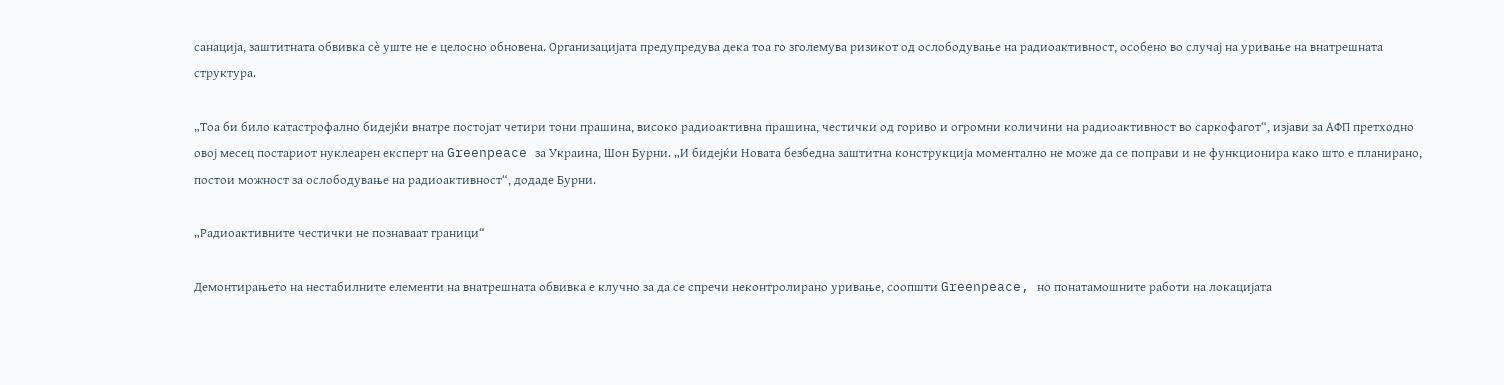санација, заштитната обвивка сè уште не е целосно обновена. Организацијата предупредува дека тоа го зголемува ризикот од ослободување на радиоактивност, особено во случај на уривање на внатрешната структура.

„Тоа би било катастрофално бидејќи внатре постојат четири тони прашина, високо радиоактивна прашина, честички од гориво и огромни количини на радиоактивност во саркофагот“, изјави за АФП претходно овој месец постариот нуклеарен експерт на Greenpeace за Украина, Шон Бурни. „И бидејќи Новата безбедна заштитна конструкција моментално не може да се поправи и не функционира како што е планирано, постои можност за ослободување на радиоактивност“, додаде Бурни.

„Радиоактивните честички не познаваат граници“

Демонтирањето на нестабилните елементи на внатрешната обвивка е клучно за да се спречи неконтролирано уривање, соопшти Greenpeace, но понатамошните работи на локацијата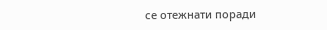се отежнати поради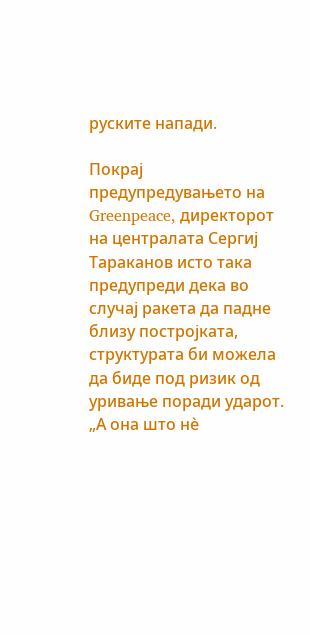руските напади.

Покрај предупредувањето на Greenpeace, директорот на централата Сергиј Тараканов исто така предупреди дека во случај ракета да падне близу постројката, структурата би можела да биде под ризик од уривање поради ударот. „А она што нè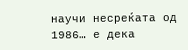научи несреќата од 1986… е дека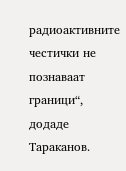радиоактивните честички не познаваат граници“, додаде Тараканов.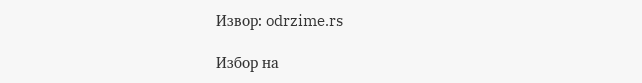Извор: odrzime.rs

Избор на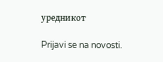уредникот

Prijavi se na novosti.